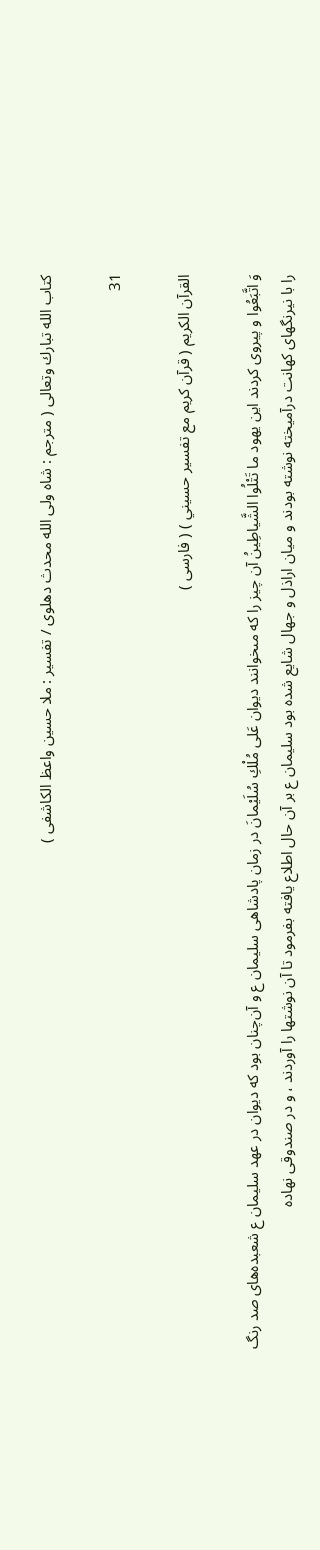كتاب الله تبارك وتعالى ( مترجم : شاه ولى الله محدث دهلوى / تفسير : ملا حسين واعظ الكاشفى )

31

القرآن الكريم ( قرآن كريم مع تفسير حسيني ) ( فارسى )

وَ اتَّبَعُوا و پيروى كردند اين يهود ما تَتْلُوا الشَّياطِينُ آن چيز را كه مىخوانند ديوان عَلى مُلْكِ سُلَيْمانَ در زمان پادشاهى سليمان ع و آن‌چنان بود كه ديوان در عهد سليمان ع شعبده‌هاى صد رنگ را با نيرنگهاى كهانت درآميخته نوشته بودند و ميان اراذل و جهال شايع شده بود سليمان ع بر آن حال اطلاع يافته بفرمود تا آن نوشتها را آوردند ، و در صندوقى نهاده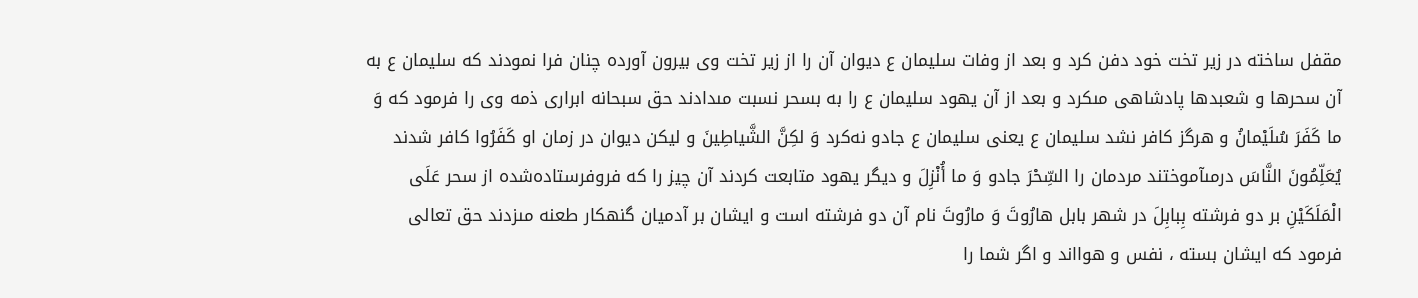مقفل ساخته در زير تخت خود دفن كرد و بعد از وفات سليمان ع ديوان آن را از زير تخت وى بيرون آورده چنان فرا نمودند كه سليمان ع به آن سحرها و شعبدها پادشاهى مىكرد و بعد از آن يهود سليمان ع را به بسحر نسبت مىدادند حق سبحانه ابرارى ذمه وى را فرمود كه وَ ما كَفَرَ سُلَيْمانُ و هرگز كافر نشد سليمان ع يعنى سليمان ع جادو نه‌كرد وَ لكِنَّ الشَّياطِينَ و ليكن ديوان در زمان او كَفَرُوا كافر شدند يُعَلِّمُونَ النَّاسَ درمىآموختند مردمان را السِّحْرَ جادو وَ ما أُنْزِلَ و ديگر يهود متابعت كردند آن چيز را كه فروفرستاده‌شده از سحر عَلَى الْمَلَكَيْنِ بر دو فرشته بِبابِلَ در شهر بابل هارُوتَ وَ مارُوتَ نام آن دو فرشته است و ايشان بر آدميان گنهكار طعنه مىزدند حق تعالى فرمود كه ايشان بسته ، نفس و هوااند و اگر شما را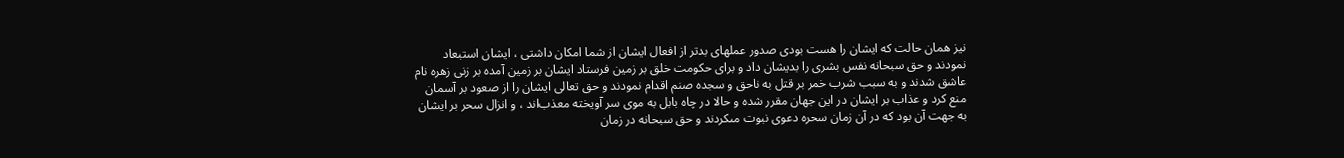نيز همان حالت كه ايشان را هست بودى صدور عملهاى بدتر از افعال ايشان از شما امكان داشتى ، ايشان استبعاد نمودند و حق سبحانه نفس بشرى را بديشان داد و براى حكومت خلق بر زمين فرستاد ايشان بر زمين آمده بر زنى زهره نام عاشق شدند و به سبب شرب خمر بر قتل به ناحق و سجده صنم اقدام نمودند و حق تعالى ايشان را از صعود بر آسمان منع كرد و عذاب بر ايشان در اين جهان مقرر شده و حالا در چاه بابل به موى سر آويخته معذب‌اند ، و انزال سحر بر ايشان به جهت آن بود كه در آن زمان سحره دعوى نبوت مىكردند و حق سبحانه در زمان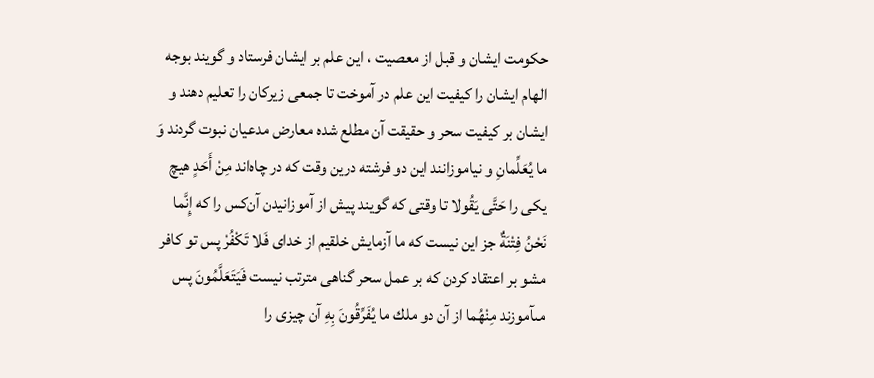حكومت ايشان و قبل از معصيت ، اين علم بر ايشان فرستاد و گويند بوجه الهام ايشان را كيفيت اين علم در آموخت تا جمعى زيركان را تعليم دهند و ايشان بر كيفيت سحر و حقيقت آن مطلع شده معارض مدعيان نبوت گردند وَ ما يُعَلِّمانِ و نياموزانند اين دو فرشته درين وقت كه در چاه‌اند مِنْ أَحَدٍ هيچ يكى را حَتَّى يَقُولا تا وقتى كه گويند پيش از آموزانيدن آن‌كس را كه إِنَّما نَحْنُ فِتْنَةٌ جز اين نيست كه ما آزمايش خلقيم از خداى فَلا تَكْفُرْ پس تو كافر مشو بر اعتقاد كردن كه بر عمل سحر گناهى مترتب نيست فَيَتَعَلَّمُونَ پس مىآموزند مِنْهُما از آن دو ملك ما يُفَرِّقُونَ بِهِ آن چيزى را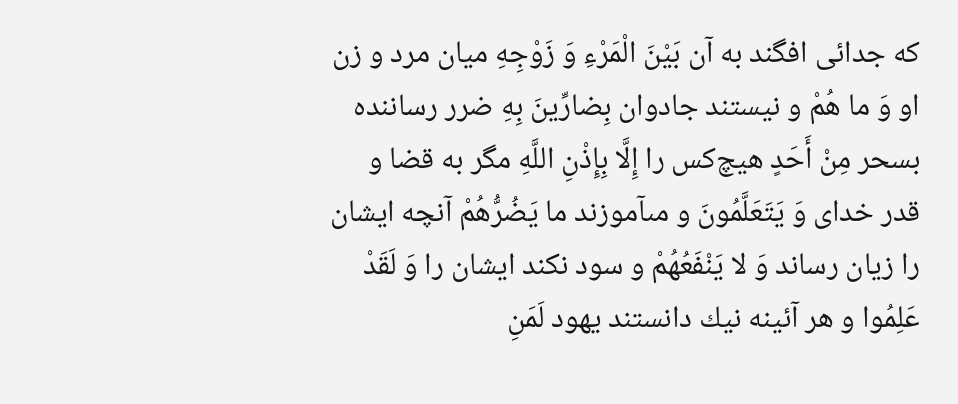كه جدائى افگند به آن بَيْنَ الْمَرْءِ وَ زَوْجِهِ ميان مرد و زن او وَ ما هُمْ و نيستند جادوان بِضارِّينَ بِهِ ضرر رساننده بسحر مِنْ أَحَدٍ هيچ‌كس را إِلَّا بِإِذْنِ اللَّهِ مگر به قضا و قدر خداى وَ يَتَعَلَّمُونَ و مىآموزند ما يَضُرُّهُمْ آنچه ايشان را زيان رساند وَ لا يَنْفَعُهُمْ و سود نكند ايشان را وَ لَقَدْ عَلِمُوا و هر آئينه نيك دانستند يهود لَمَنِ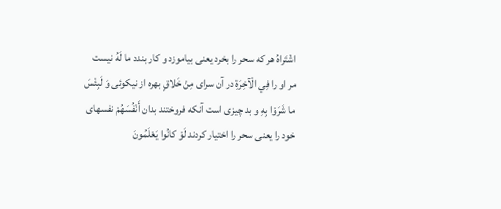اشْتَراهُ هر كه سحر را بخرد يعنى بياموزد و كار بندد ما لَهُ نيست مر او را فِي الْآخِرَةِ در آن سراى مِنْ خَلاقٍ بهره از نيكوئى وَ لَبِئْسَ ما شَرَوْا بِهِ و بد چيزى است آنكه فروختند بدان أَنْفُسَهُمْ نفسهاى خود را يعنى سحر را اختيار كردند لَوْ كانُوا يَعْلَمُونَ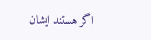اگر هستند ايشان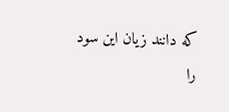كه دانند زيان اين سود را